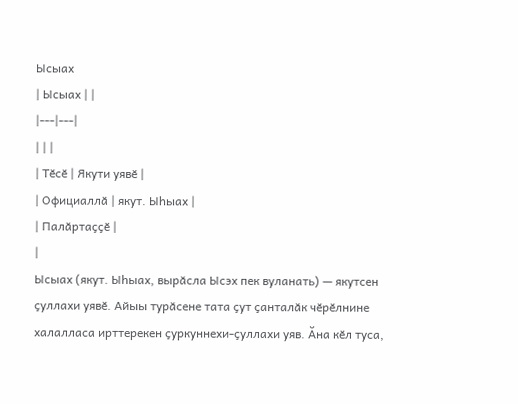Ысыах
| Ысыах | |
|---|---|
| | |
| Тӗсӗ | Якути уявӗ |
| Официаллӑ | якут. Ыhыах |
| Палӑртаҫҫӗ |
|
Ысыах (якут. Ыhыах, вырӑсла Ысэх пек вуланать) — якутсен ҫуллахи уявӗ. Айыы турӑсене тата ҫут ҫанталӑк чӗрӗлнине халалласа ирттерекен ҫуркуннехи-ҫуллахи уяв. Ӑна кӗл туса,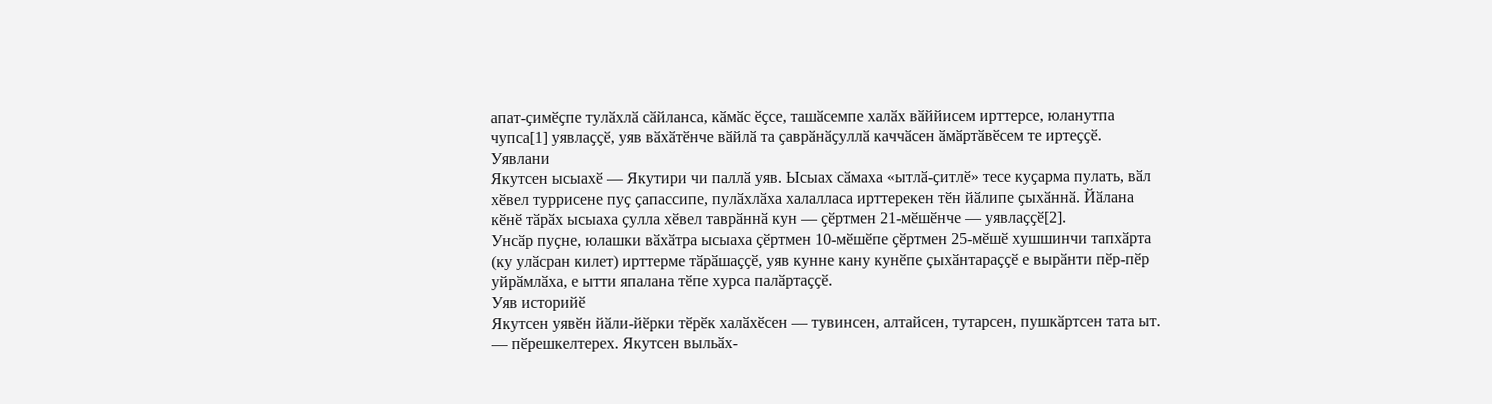апат-ҫимӗҫпе тулӑхлӑ сӑйланса, кӑмӑс ӗҫсе, ташӑсемпе халӑх вӑййисем ирттерсе, юланутпа чупса[1] уявлаҫҫӗ, уяв вӑхӑтӗнче вӑйлӑ та ҫаврӑнӑҫуллӑ каччӑсен ӑмӑртӑвӗсем те иртеҫҫӗ.
Уявлани
Якутсен ысыахӗ — Якутири чи паллӑ уяв. Ысыах сӑмаха «ытлӑ-ҫитлӗ» тесе куҫарма пулать, вӑл хӗвел туррисене пуҫ ҫапассипе, пулӑхлӑха халалласа ирттерекен тӗн йӑлипе ҫыхӑннӑ. Йӑлана кӗнӗ тӑрӑх ысыаха ҫулла хӗвел таврӑннӑ кун — ҫӗртмен 21-мӗшӗнче — уявлаҫҫӗ[2].
Унсӑр пуҫне, юлашки вӑхӑтра ысыаха ҫӗртмен 10-мӗшӗпе ҫӗртмен 25-мӗшӗ хушшинчи тапхӑрта (ку улӑсран килет) ирттерме тӑрӑшаҫҫӗ, уяв кунне кану кунӗпе ҫыхӑнтараҫҫӗ е вырӑнти пӗр-пӗр уйрӑмлӑха, е ытти япалана тӗпе хурса палӑртаҫҫӗ.
Уяв историйӗ
Якутсен уявӗн йӑли-йӗрки тӗрӗк халӑхӗсен — тувинсен, алтайсен, тутарсен, пушкӑртсен тата ыт. — пӗрешкелтерех. Якутсен выльӑх-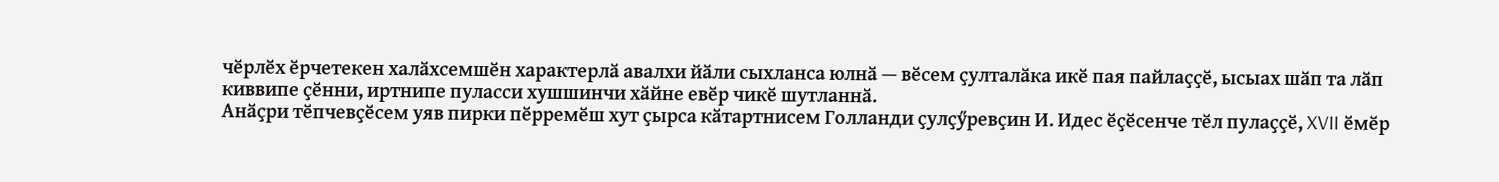чӗрлӗх ӗрчетекен халӑхсемшӗн характерлӑ авалхи йӑли сыхланса юлнӑ — вӗсем ҫулталӑка икӗ пая пайлаҫҫӗ, ысыах шӑп та лӑп киввипе ҫӗнни, иртнипе пуласси хушшинчи хӑйне евӗр чикӗ шутланнӑ.
Анӑҫри тӗпчевҫӗсем уяв пирки пӗрремӗш хут ҫырса кӑтартнисем Голланди ҫулҫӳревҫин И. Идес ӗҫӗсенче тӗл пулаҫҫӗ, XVII ӗмӗр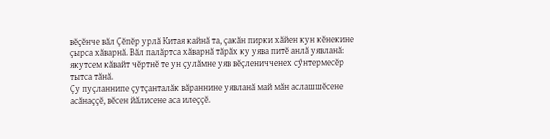вӗҫӗнче вӑл Ҫӗпӗр урлӑ Китая кайнӑ та, ҫакӑн пирки хӑйен кун кӗнекине ҫырса хӑварнӑ. Вӑл палӑртса хӑварнӑ тӑрӑх ку уява питӗ анлӑ уявланӑ: якутсем кӑвайт чӗртнӗ те ун ҫулӑмне уяв вӗҫленичченех сӳнтермесӗр тытса тӑнӑ.
Ҫу пуҫланнипе ҫутҫанталӑк вӑраннине уявланӑ май мӑн аслашшӗсене асӑнаҫҫӗ, вӗсен йӑлисене аса илеҫҫӗ.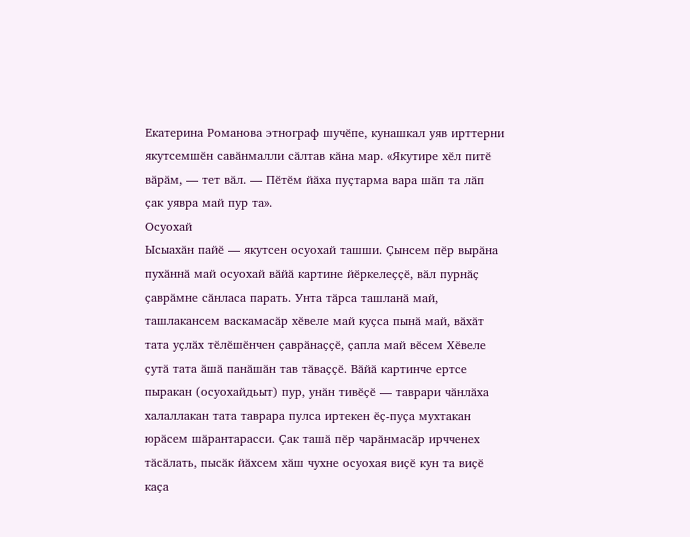Екатерина Романова этнограф шучӗпе, кунашкал уяв ирттерни якутсемшӗн савӑнмалли сӑлтав кӑна мар. «Якутире хӗл питӗ вӑрӑм, — тет вӑл. — Пӗтӗм йӑха пуҫтарма вара шӑп та лӑп ҫак уявра май пур та».
Осуохай
Ысыахӑн пайӗ — якутсен осуохай ташши. Ҫынсем пӗр вырӑна пухӑннӑ май осуохай вӑйӑ картине йӗркелеҫҫӗ, вӑл пурнӑҫ ҫаврӑмне сӑнласа парать. Унта тӑрса ташланӑ май, ташлакансем васкамасӑр хӗвеле май куҫса пынӑ май, вӑхӑт тата уҫлӑх тӗлӗшӗнчен ҫаврӑнаҫҫӗ, ҫапла май вӗсем Хӗвеле ҫутӑ тата ӑшӑ панӑшӑн тав тӑваҫҫӗ. Вӑйӑ картинче ертсе пыракан (осуохайдьыт) пур, унӑн тивӗҫӗ — таврари чӑнлӑха халаллакан тата таврара пулса иртекен ӗҫ-пуҫа мухтакан юрӑсем шӑрантарасси. Ҫак ташӑ пӗр чарӑнмасӑр ирчченех тӑсӑлать, пысӑк йӑхсем хӑш чухне осуохая виҫӗ кун та виҫӗ каҫа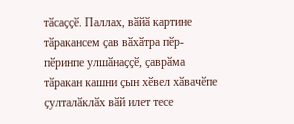тӑсаҫҫӗ. Паллах, вӑйӑ картине тӑракансем ҫав вӑхӑтра пӗр-пӗринпе улшӑнаҫҫӗ, ҫаврӑма тӑракан кашни ҫын хӗвел хӑвачӗпе ҫулталӑклӑх вӑй илет тесе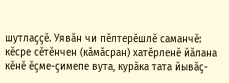шутлаҫҫӗ. Уявӑн чи пӗлтерӗшлӗ саманчӗ: кӗсре сӗтӗнчен (кӑмӑсран) хатӗрленӗ йӑлана кӗнӗ ӗҫме-ҫимепе вута, курӑка тата йывӑҫ-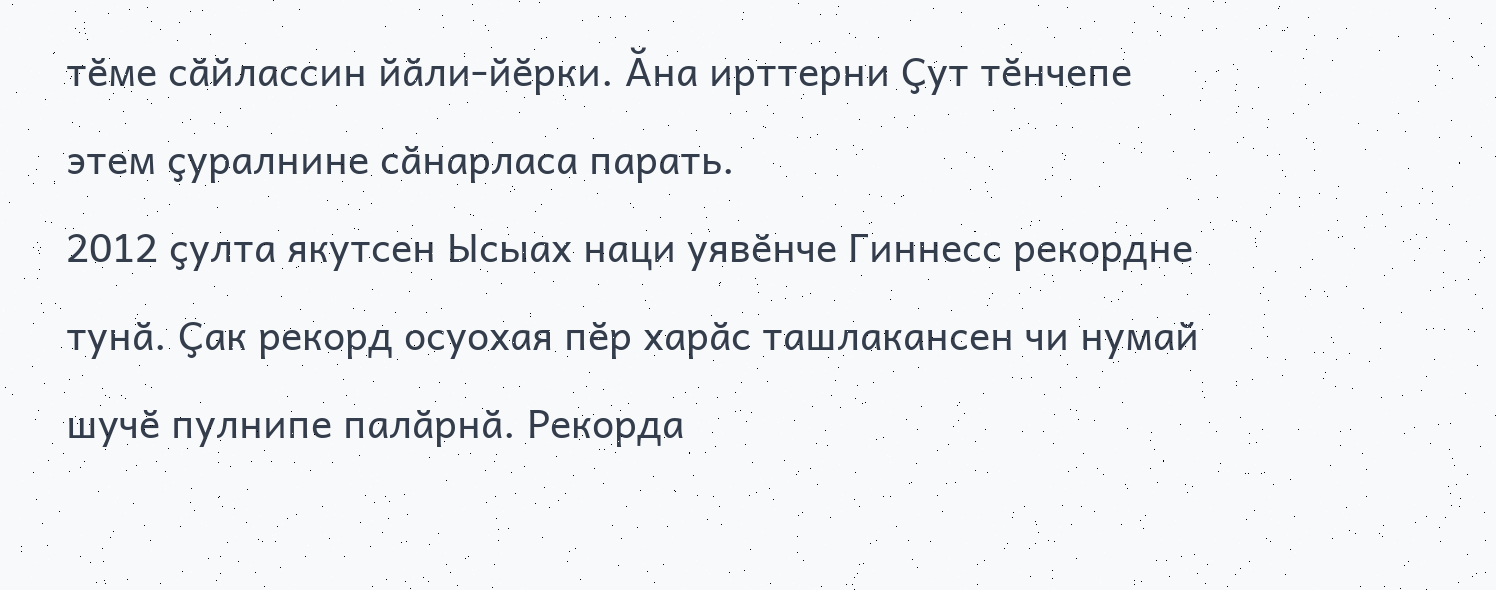тӗме сӑйлассин йӑли-йӗрки. Ӑна ирттерни Ҫут тӗнчепе этем ҫуралнине сӑнарласа парать.
2012 ҫулта якутсен Ысыах наци уявӗнче Гиннесс рекордне тунӑ. Ҫак рекорд осуохая пӗр харӑс ташлакансен чи нумай шучӗ пулнипе палӑрнӑ. Рекорда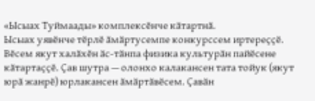«Ысыах Туймаады» комплексӗнче кӑтартнӑ.
Ысыах уявӗнче тӗрлӗ ӑмӑртусемпе конкурссем иртереҫҫӗ. Вӗсем якут халӑхӗн ӑс-тӑнпа физика культурӑн пайӗсене кӑтартаҫҫӗ. Ҫав шутра — олонхо калакансен тата тойук (якут юрӑ жанрӗ) юрлакансен ӑмӑртӑвӗсем. Ҫавӑн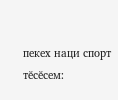пекех наци спорт тӗсӗсем: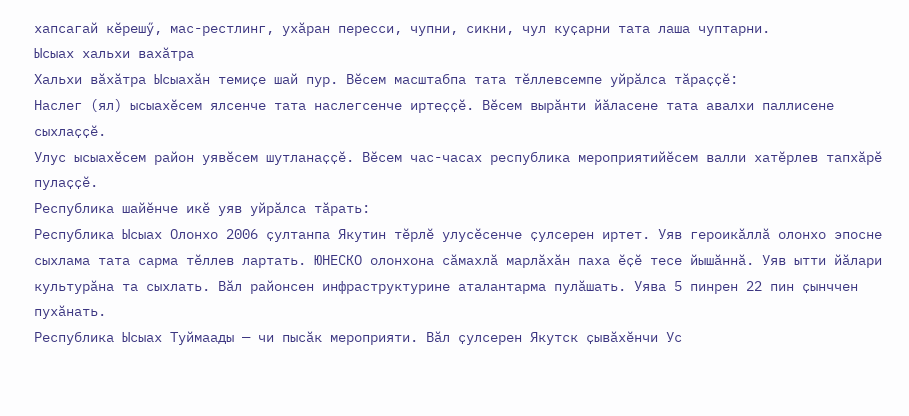хапсагай кӗрешӳ, мас-рестлинг, ухӑран пересси, чупни, сикни, чул куҫарни тата лаша чуптарни.
Ысыах хальхи вахӑтра
Хальхи вӑхӑтра Ысыахӑн темиҫе шай пур. Вӗсем масштабпа тата тӗллевсемпе уйрӑлса тӑраҫҫӗ:
Наслег (ял) ысыахӗсем ялсенче тата наслегсенче иртеҫҫӗ. Вӗсем вырӑнти йӑласене тата авалхи паллисене сыхлаҫҫӗ.
Улус ысыахӗсем район уявӗсем шутланаҫҫӗ. Вӗсем час-часах республика мероприятийӗсем валли хатӗрлев тапхӑрӗ пулаҫҫӗ.
Республика шайӗнче икӗ уяв уйрӑлса тӑрать:
Республика Ысыах Олонхо 2006 ҫултанпа Якутин тӗрлӗ улусӗсенче ҫулсерен иртет. Уяв героикӑллӑ олонхо эпосне сыхлама тата сарма тӗллев лартать. ЮНЕСКО олонхона сӑмахлӑ марлӑхӑн паха ӗҫӗ тесе йышӑннӑ. Уяв ытти йӑлари культурӑна та сыхлать. Вӑл районсен инфраструктурине аталантарма пулӑшать. Уява 5 пинрен 22 пин ҫынччен пухӑнать.
Республика Ысыах Туймаады — чи пысӑк мероприяти. Вӑл ҫулсерен Якутск ҫывӑхӗнчи Ус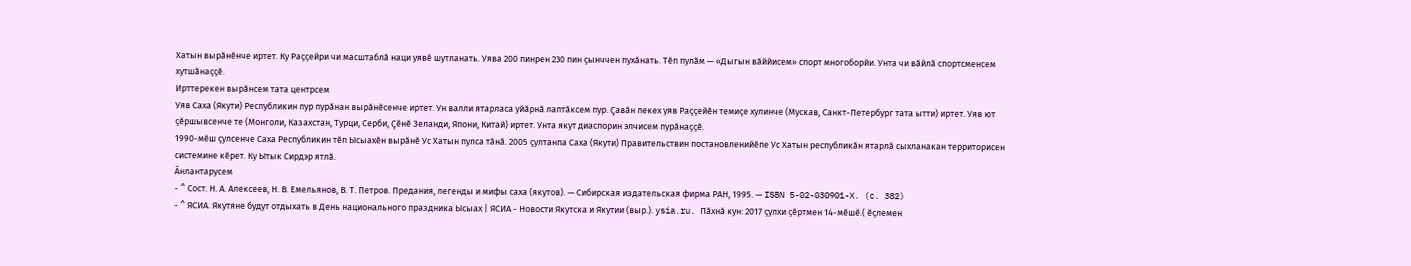Хатын вырӑнӗнче иртет. Ку Раҫҫейри чи масштаблӑ наци уявӗ шутланать. Уява 200 пинрен 230 пин ҫынччен пухӑнать. Тӗп пулӑм — «Дыгын вӑййисем» спорт многоборйи. Унта чи вӑйлӑ спортсменсем хутшӑнаҫҫӗ.
Ирттерекен вырӑнсем тата центрсем
Уяв Саха (Якути) Республикин пур пурӑнан вырӑнӗсенче иртет. Ун валли ятарласа уйӑрнӑ лаптӑксем пур. Ҫавӑн пекех уяв Раҫҫейӗн темиҫе хулинче (Мускав, Санкт-Петербург тата ытти) иртет. Уяв ют ҫӗршывсенче те (Монголи, Казахстан, Турци, Серби, Ҫӗнӗ Зеланди, Япони, Китай) иртет. Унта якут диаспорин элчисем пурӑнаҫҫӗ.
1990-мӗш ҫулсенче Саха Республикин тӗп Ысыахӗн вырӑнӗ Ус Хатын пулса тӑнӑ. 2005 ҫултанпа Саха (Якути) Правительствин постановленийӗпе Ус Хатын республикӑн ятарлӑ сыхланакан территорисен системине кӗрет. Ку Ытык Сирдэр ятлӑ.
Ӑнлантарусем
- ^ Сост. Н. А. Алексеев, Н. В. Емельянов, В. Т. Петров. Предания, легенды и мифы саха (якутов). — Сибирская издательская фирма РАН, 1995. — ISBN 5-02-030901-X. (c. 382)
- ^ ЯСИА. Якутяне будут отдыхать в День национального праздника Ысыах | ЯСИА - Новости Якутска и Якутии (выр.). ysia.ru. Пӑхнӑ кун: 2017 ҫулхи ҫӗртмен 14-мӗшӗ.( ӗҫлемен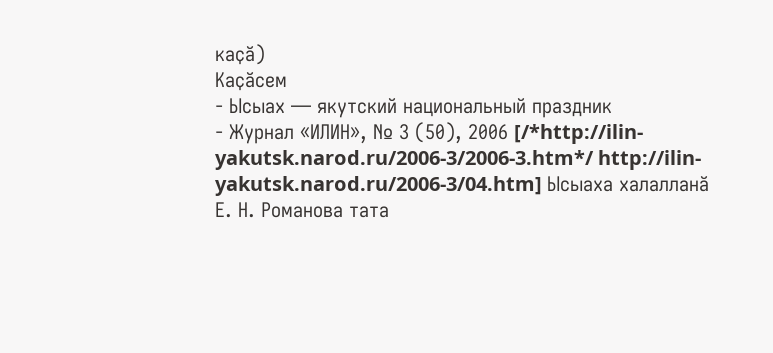каҫӑ)
Каҫӑсем
- Ысыах — якутский национальный праздник
- Журнал «ИЛИН», № 3 (50), 2006 [/*http://ilin-yakutsk.narod.ru/2006-3/2006-3.htm*/ http://ilin-yakutsk.narod.ru/2006-3/04.htm] Ысыаха халалланӑ Е. Н. Романова тата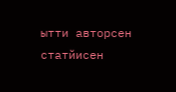ытти авторсен статйисен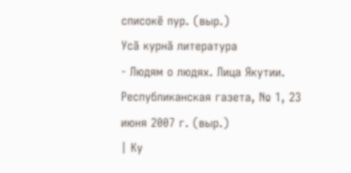списокӗ пур. (выр.)
Усӑ курнӑ литература
- Людям о людях. Лица Якутии. Республиканская газета, № 1, 23 июня 2007 г. (выр.)
| Ку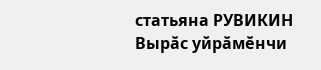статьяна РУВИКИН Вырӑс уйрӑмӗнчи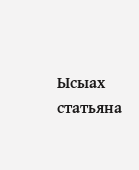Ысыах статьяна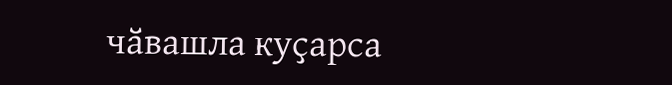чӑвашла куҫарса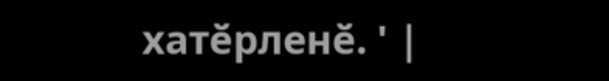хатӗрленӗ. ' |